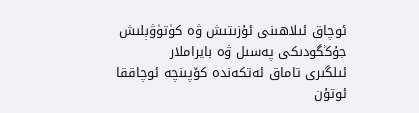ئوچاق ئىلاھىنى ئۇزىتىش ۋە كۈتۈۋېلىش
جۇڭگودىكى پەسىل ۋە بايراملار
ئىلگىرى تاماق ئەتكەندە كۆپىنچە ئوچاققا ئوتۇن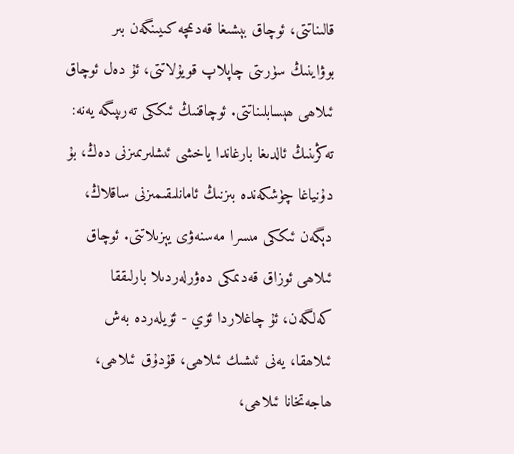قالىناتتى، ئوچاق بېشىغا قەدىمچە كىيىنگەن بىر بوۋاينىڭ سۈرىتى چاپلاپ قويۇلاتتى، ئۇ دەل ئوچاق ئىلاھى ھېسابلىناتتى. ئوچاقنىڭ ئىككى تەرىپىگە يەنە: تەڭرىنىڭ ئالدىغا بارغاندا ياخشى ئىشلىرىمىزنى دەڭ، بۇ دۇنياغا چۈشكەندە بىزنىڭ ئامانلىقىمىزنى ساقلاڭ، دېگەن ئىككى مىسرا مەسنەۋى يېزىلاتتى. ئوچاق ئىلاھى ئوزاق قەدىمكى دەۋرلەردىلا بارلىققا كەلگەن، ئۇ چاغلاردا ئۆي - ئۆيلەردە بەش ئىلاھقا، يەنى ئىشىك ئىلاھى، قۇدۇق ئىلاھى، ھاجەتخانا ئىلاھى،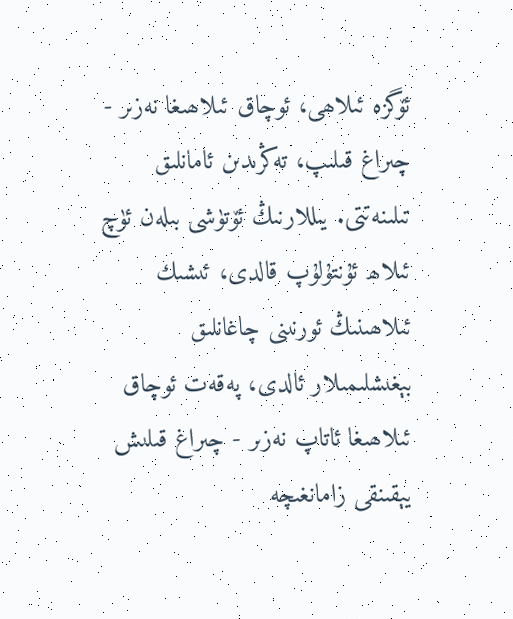ئۆگزە ئىلاھى، ئوچاق ئىلاھىغا نەزىر - چىراغ قىلىپ، تەڭرىدىن ئامانلىق تىلىنەتتى. يىللارنىڭ ئۆتۈشى بىلەن ئۈچ ئىلاھ ئۇنتۇلۇپ قالدى، ئىشىك ئىلاھىنىڭ ئورنىنى چاغانلىق بېغىشلىمىلار ئالدى، پەقەت ئوچاق ئىلاھىغا ئاتاپ نەزىر - چىراغ قىلىش يېقىنقى زامانغىچە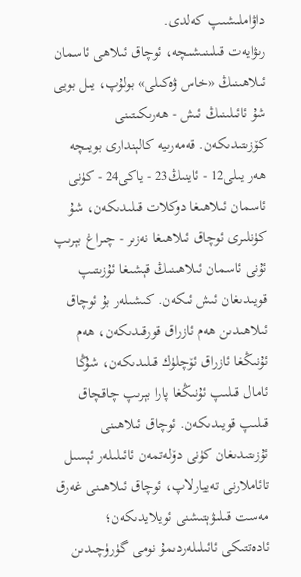داۋاملىشىپ كەلدى.
رىۋايەت قىلىنىشىچە، ئوچاق ئىلاھى ئاسمان ئىلاھىنىڭ «خاس ۋەكىلى» بولۇپ، يىل بويى شۇ ئائىلىنىڭ ئىش - ھەرىكىتىنى كۆزىتىدىكەن. قەمەرىيە كالېندارى بويىچە ھەر يىلى12 - ئاينىڭ23 - ياكى24 - كۈنى ئاسمان ئىلاھىغا دوكلات قىلىدىكەن، شۇ كۈنلىرى ئوچاق ئىلاھىغا نەزىر - چىراغ بېرىپ ئۇنى ئاسمان ئىلاھىنىڭ قېشىغا ئۇزىتىپ قويىدىغان ئىش ئىكەن. كىشىلەر بۇ ئوچاق ئىلاھىدىن ھەم ئازراق قورقىدىكەن، ھەم ئۇنىڭغا ئازراق ئۆچلۈك قىلىدىكەن، شۇڭا ئامال قىلىپ ئۇنىڭغا پارا بېرىپ چاقچاق قىلىپ قويىدىكەن. ئوچاق ئىلاھىنى ئۇزىتىدىغان كۈنى دۆلەتمەن ئائىلىلەر ئېسىل تائاملارنى تەييارلاپ، ئوچاق ئىلاھىنى غەرق مەست قىلىۋېتىشنى ئويلايدىكەن؛ ئادەتتىكى ئائىلىلەردىمۇ نومى گۈرۈچىدىن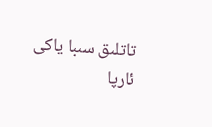تاتلىق سىبا ياكى ئارپا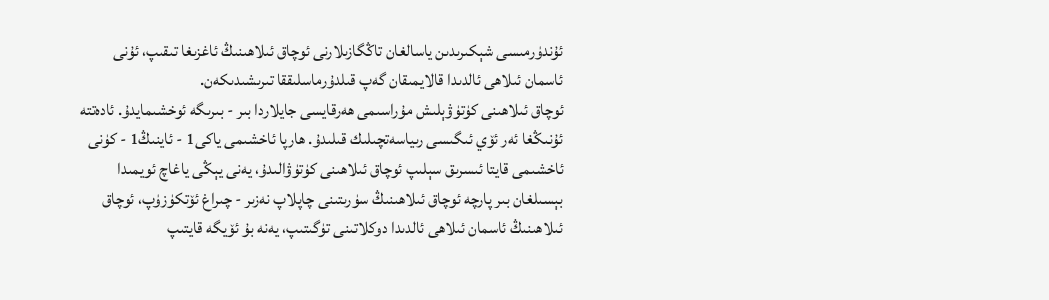ئۇندۈرمىسى شېكىرىدىن ياسالغان تاڭگازىلارنى ئوچاق ئىلاھىنىڭ ئاغزىغا تىقىپ، ئۇنى ئاسمان ئىلاھى ئالدىدا قالايمىقان گەپ قىلدۇرماسلىققا تىرىشىدىكەن.
ئوچاق ئىلاھىنى كۈتۈۋېلىش مۇراسىمى ھەرقايسى جايلاردا بىر - بىرىگە ئوخشىمايدۇ. ئادەتتە ئۇنىڭغا ئەر ئۆي ئىگىسى رىياسەتچىلىك قىلىدۇ. ھارپا ئاخشىمى ياكى1 - ئاينىڭ1 - كۈنى ئاخشىمى قايتا ئىسرىق سېلىپ ئوچاق ئىلاھىنى كۈتۈۋالىدۇ، يەنى يېڭى ياغاچ ئويمىدا بېسىلغان بىر پارچە ئوچاق ئىلاھىنىڭ سۈرىتىنى چاپلاپ نەزىر - چىراغ ئۆتكۈزۈپ، ئوچاق ئىلاھىنىڭ ئاسمان ئىلاھى ئالدىدا دوكلاتىنى تۈگىتىپ، يەنە بۇ ئۆيگە قايتىپ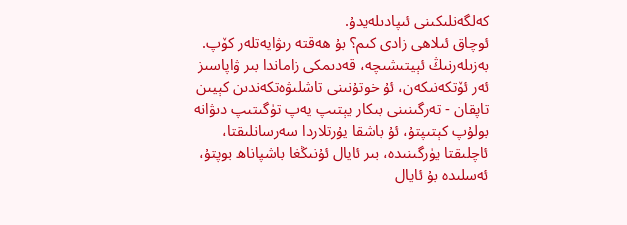كەلگەنلىكىنى ئىپادىلەيدۇ.
ئوچاق ئىلاھى زادى كىم؟ بۇ ھەقتە رىۋايەتلەر كۆپ. بەزىلەرنىڭ ئېيتىشىچە، قەدىمكى زاماندا بىر ۋاپاسىز ئەر ئۆتكەنىكەن، ئۇ خوتۇنىنى تاشلىۋەتكەندىن كېيىن تاپقان - تەرگىنىنى بىكار يېتىپ يەپ تۈگىتىپ دىۋانە بولۇپ كېتىپتۇ، ئۇ باشقا يۇرتلاردا سەرسانلىقتا، ئاچلىقتا يۈرگىنىدە، بىر ئايال ئۇنىڭغا باشپاناھ بوپتۇ، ئەسلىدە بۇ ئايال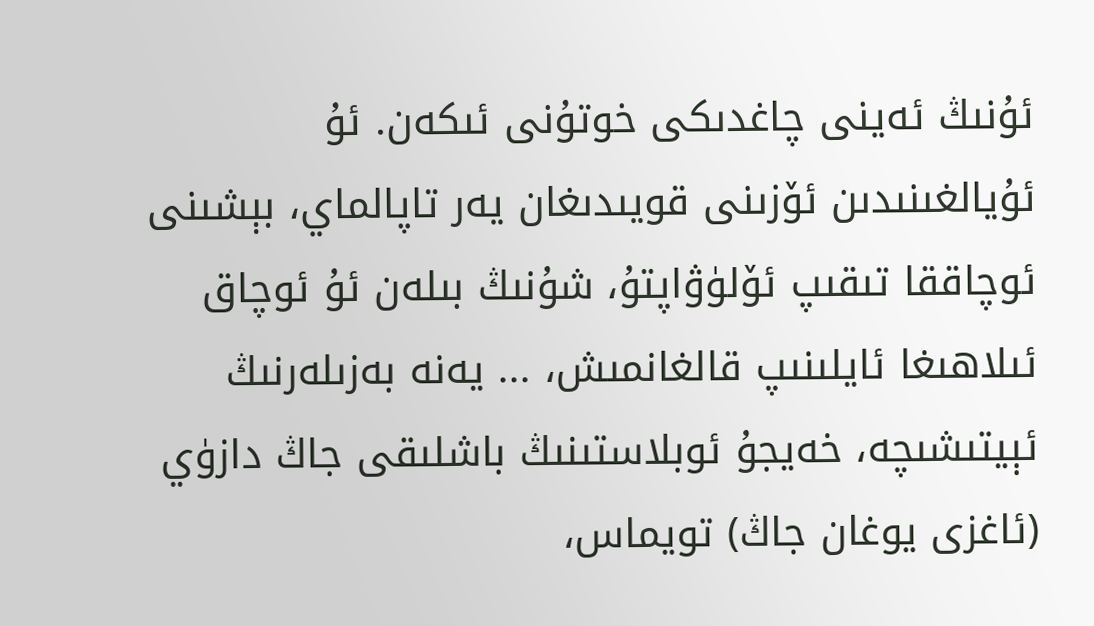ئۇنىڭ ئەينى چاغدىكى خوتۇنى ئىكەن. ئۇ ئۇيالغىنىدىن ئۆزىنى قويىدىغان يەر تاپالماي، بېشىنى ئوچاققا تىقىپ ئۆلۈۋاپتۇ، شۇنىڭ بىلەن ئۇ ئوچاق ئىلاھىغا ئايلىنىپ قالغانمىش، ... يەنە بەزىلەرنىڭ ئېيتىشىچە، خەيجۇ ئوبلاستىنىڭ باشلىقى جاڭ دازۈي (ئاغزى يوغان جاڭ) تويماس،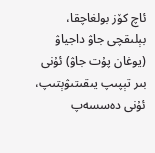ئاچ كۆز بولغاچقا، بېلىقچى جاۋ داجياۋ (يوغان پۇت جاۋ) ئۇنى بىر تېپىپ يىقىتىۋېتىپ، ئۇنى دەسسەپ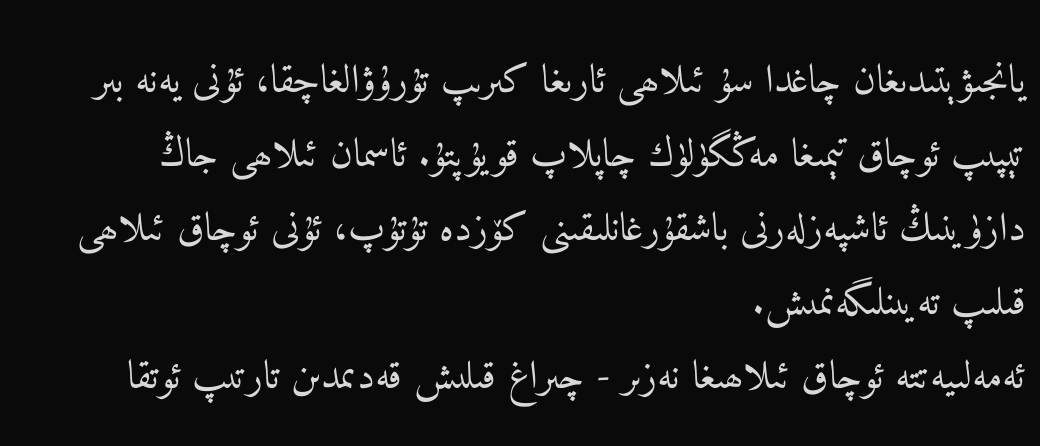يانجىۋېتىدىغان چاغدا سۇ ئىلاھى ئارىغا كىرىپ تۇرۇۋالغاچقا، ئۇنى يەنە بىر تېپىپ ئوچاق تېمىغا مەڭگۈلۈك چاپلاپ قويۇپتۇ. ئاسمان ئىلاھى جاڭ دازۈينىڭ ئاشپەزلەرنى باشقۇرغانلىقىنى كۆزدە تۇتۇپ، ئۇنى ئوچاق ئىلاھى قىلىپ تەيىنلىگەنمىش.
ئەمەلىيەتتە ئوچاق ئىلاھىغا نەزىر - چىراغ قىلىش قەدىمدىن تارتىپ ئوتقا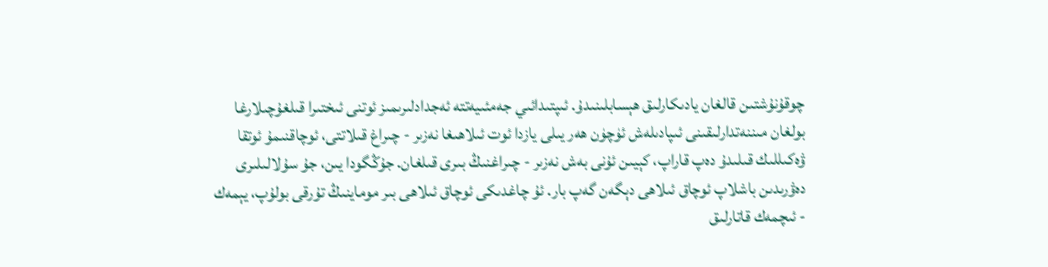چوقۇنۇشتىن قالغان يادىكارلىق ھېسابلىنىدۇ. ئىپتىدائىي جەمئىيەتتە ئەجدادلىرىمىز ئوتنى ئىختىرا قىلغۇچىلارغا بولغان مىننەتدارلىقىنى ئىپادىلەش ئۈچۈن ھەر يىلى يازدا ئوت ئىلاھىغا نەزىر - چىراغ قىلاتتى، ئوچاقنىمۇ ئوتقا ۋەكىللىك قىلىدۇ دەپ قاراپ، كېيىن ئۇنى بەش نەزىر - چىراغنىڭ بىرى قىلغان. جۇڭگودا يىن، جۇ سۇلالىلىرى دەۋرىدىن باشلاپ ئوچاق ئىلاھى دېگەن گەپ بار. ئۇ چاغدىكى ئوچاق ئىلاھى بىر موماينىڭ تۇرقى بولۇپ، يېمەك - ئىچمەك قاتارلىق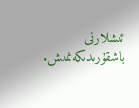ئىشلارنى باشقۇرىدىكەنمىش.